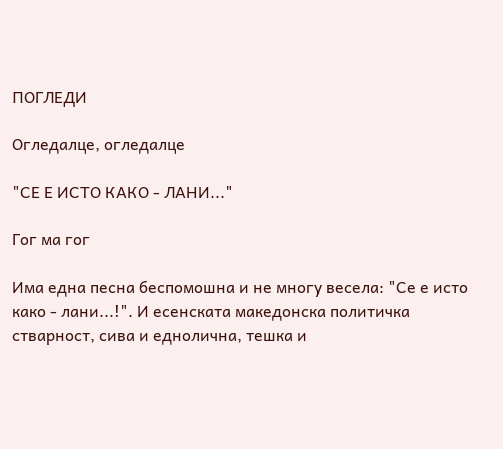ПОГЛЕДИ

Огледалце, огледалце

"СЕ Е ИСТО КАКО - ЛАНИ..."

Гог ма гог

Има една песна беспомошна и не многу весела: "Се е исто како - лани...!". И есенската македонска политичка стварност, сива и еднолична, тешка и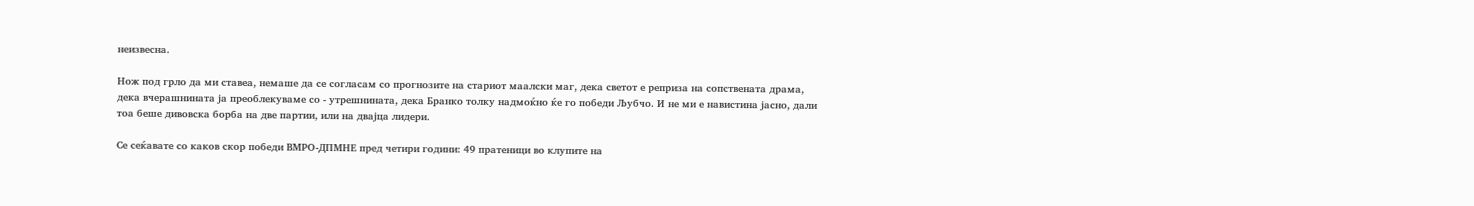неизвесна.

Нож под грло да ми ставеа, немаше да се согласам со прогнозите на стариот маалски маг, дека светот е реприза на сопствената драма, дека вчерашнината ја преоблекуваме со - утрешнината, дека Бранко толку надмоќно ќе го победи Љубчо. И не ми е навистина јасно, дали тоа беше дивовска борба на две партии, или на двајца лидери.

Се сеќавате со каков скор победи ВМРО-ДПМНЕ пред четири години: 49 пратеници во клупите на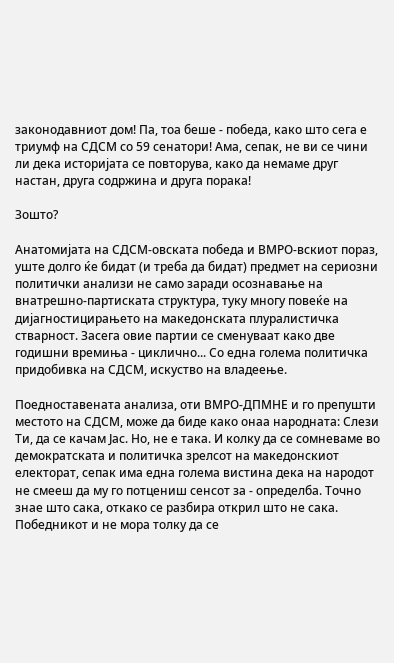законодавниот дом! Па, тоа беше - победа, како што сега е триумф на СДСМ со 59 сенатори! Ама, сепак, не ви се чини ли дека историјата се повторува, како да немаме друг настан, друга содржина и друга порака!

Зошто?

Анатомијата на СДСМ-овската победа и ВМРО-вскиот пораз, уште долго ќе бидат (и треба да бидат) предмет на сериозни политички анализи не само заради осознавање на внатрешно-партиската структура, туку многу повеќе на дијагностицирањето на македонската плуралистичка стварност. Засега овие партии се сменуваат како две годишни времиња - циклично... Со една голема политичка придобивка на СДСМ, искуство на владеење.

Поедноставената анализа, оти ВМРО-ДПМНЕ и го препушти местото на СДСМ, може да биде како онаа народната: Слези Ти, да се качам Јас. Но, не е така. И колку да се сомневаме во демократската и политичка зрелсот на македонскиот електорат, сепак има една голема вистина дека на народот не смееш да му го потцениш сенсот за - определба. Точно знае што сака, откако се разбира открил што не сака. Победникот и не мора толку да се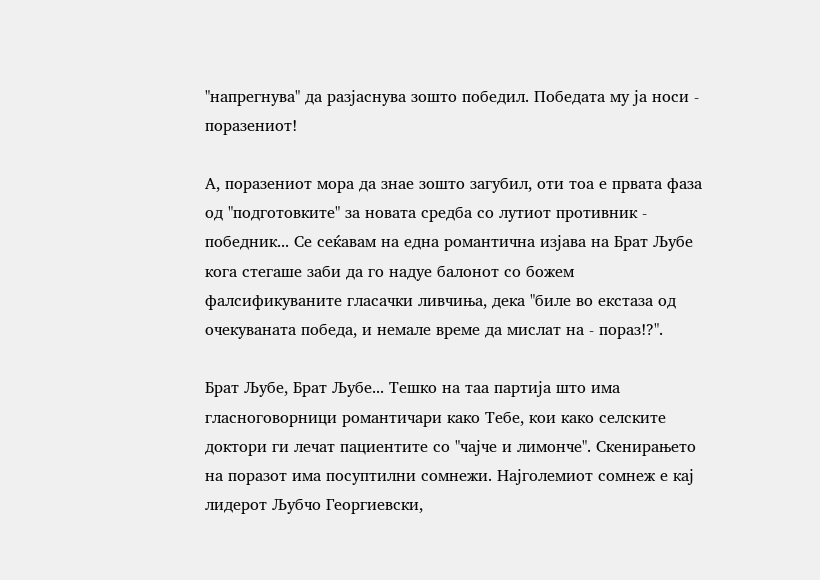"напрегнува" да разјаснува зошто победил. Победата му ја носи - поразениот!

А, поразениот мора да знае зошто загубил, оти тоа е првата фаза од "подготовките" за новата средба со лутиот противник - победник... Се сеќавам на една романтична изјава на Брат Љубе кога стегаше заби да го надуе балонот со божем фалсификуваните гласачки ливчиња, дека "биле во екстаза од очекуваната победа, и немале време да мислат на - пораз!?".

Брат Љубе, Брат Љубе... Тешко на таа партија што има гласноговорници романтичари како Тебе, кои како селските доктори ги лечат пациентите со "чајче и лимонче". Скенирањето на поразот има посуптилни сомнежи. Најголемиот сомнеж е кај лидерот Љубчо Георгиевски,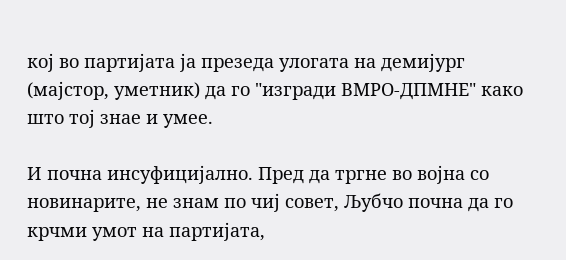кој во партијата ја презеда улогата на демијург (мајстор, уметник) да го "изгради ВМРО-ДПМНЕ" како што тој знае и умее.

И почна инсуфицијално. Пред да тргне во војна со новинарите, не знам по чиј совет, Љубчо почна да го крчми умот на партијата,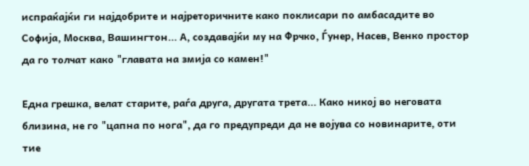испраќајќи ги најдобрите и најреторичните како поклисари по амбасадите во Софија, Москва, Вашингтон... А, создавајќи му на Фрчко, Ѓунер, Насев, Венко простор да го толчат како "главата на змија со камен!"

Една грешка, велат старите, раѓа друга, другата трета... Како никој во неговата близина, не го "цапна по нога", да го предупреди да не војува со новинарите, оти тие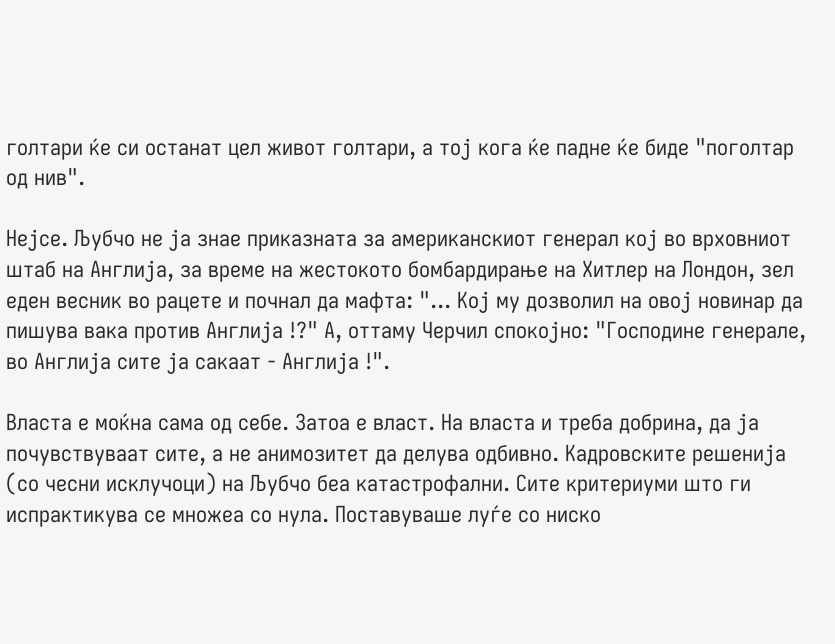голтари ќе си останат цел живот голтари, а тој кога ќе падне ќе биде "поголтар од нив".

Нејсе. Љубчо не ја знае приказната за американскиот генерал кој во врховниот штаб на Англија, за време на жестокото бомбардирање на Хитлер на Лондон, зел еден весник во рацете и почнал да мафта: "... Кој му дозволил на овој новинар да пишува вака против Англија !?" А, оттаму Черчил спокојно: "Господине генерале, во Англија сите ја сакаат - Англија !".

Власта е моќна сама од себе. Затоа е власт. На власта и треба добрина, да ја почувствуваат сите, а не анимозитет да делува одбивно. Кадровските решенија (со чесни исклучоци) на Љубчо беа катастрофални. Сите критериуми што ги испрактикува се множеа со нула. Поставуваше луѓе со ниско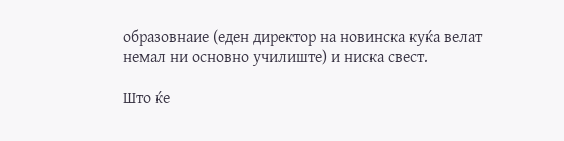образовнаие (еден директор на новинска куќа велат немал ни основно училиште) и ниска свест.

Што ќе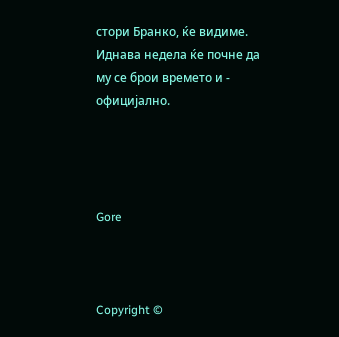стори Бранко, ќе видиме. Иднава недела ќе почне да му се брои времето и - официјално.




Gore



Copyright ©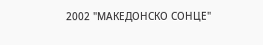2002 "МАКЕДОНСКО СОНЦЕ"